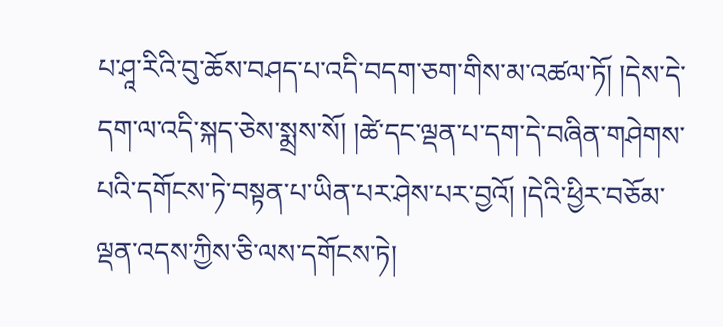པ་ཤཱ་རིའི་བུ་ཆོས་བཤད་པ་འདི་བདག་ཅག་གིས་མ་འཚལ་ཏོ། །དེས་དེ་དག་ལ་འདི་སྐད་ཅེས་སྨྲས་སོ། །ཚེ་དང་ལྡན་པ་དག་དེ་བཞིན་གཤེགས་པའི་དགོངས་ཏེ་བསྟན་པ་ཡིན་པར་ཤེས་པར་བྱའོ། །དེའི་ཕྱིར་བཅོམ་ལྡན་འདས་ཀྱིས་ཅི་ལས་དགོངས་ཏེ།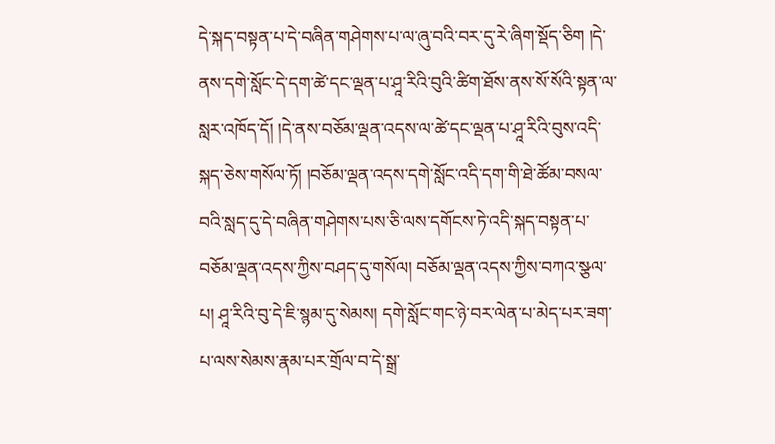དེ་སྐད་བསྟན་པ་དེ་བཞིན་གཤེགས་པ་ལ་ཞུ་བའི་བར་དུ་རེ་ཞིག་སྡོད་ཅིག །དེ་ནས་དགེ་སློང་དེ་དག་ཚེ་དང་ལྡན་པ་ཤཱ་རིའི་བུའི་ཚིག་ཐོས་ནས་སོ་སོའི་སྟན་ལ་སླར་འཁོད་དོ། །དེ་ནས་བཅོམ་ལྡན་འདས་ལ་ཚེ་དང་ལྡན་པ་ཤཱ་རིའི་བུས་འདི་སྐད་ཅེས་གསོལ་ཏོ། །བཅོམ་ལྡན་འདས་དགེ་སློང་འདི་དག་གི་ཐེ་ཚོམ་བསལ་བའི་སླད་དུ་དེ་བཞིན་གཤེགས་པས་ཅི་ལས་དགོངས་ཏེ་འདི་སྐད་བསྟན་པ་བཅོམ་ལྡན་འདས་ཀྱིས་བཤད་དུ་གསོལ། བཅོམ་ལྡན་འདས་ཀྱིས་བཀའ་སྩལ་པ། ཤཱ་རིའི་བུ་དེ་ཇི་སྙམ་དུ་སེམས། དགེ་སློང་གང་ཉེ་བར་ལེན་པ་མེད་པར་ཟག་པ་ལས་སེམས་རྣམ་པར་གྲོལ་བ་དེ་སྒྲ་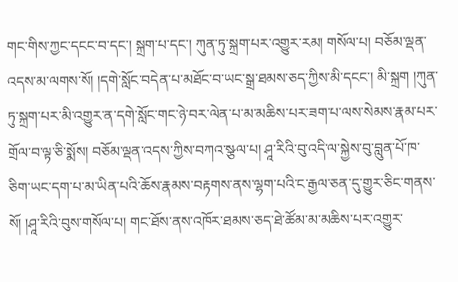གང་གིས་ཀྱང་དངང་བ་དང་། སྐྲག་པ་དང་། ཀུན་ཏུ་སྐྲག་པར་འགྱུར་རམ། གསོལ་པ། བཅོམ་ལྡན་འདས་མ་ལགས་སོ། །དགེ་སློང་བདེན་པ་མཐོང་བ་ཡང་སྒྲ་ཐམས་ཅད་ཀྱིས་མི་དངང་། མི་སྐྲག །ཀུན་ཏུ་སྐྲག་པར་མི་འགྱུར་ན་དགེ་སློང་གང་ཉེ་བར་ལེན་པ་མ་མཆིས་པར་ཟག་པ་ལས་སེམས་རྣམ་པར་གྲོལ་བ་ལྟ་ཅི་སྨོས། བཅོམ་ལྡན་འདས་ཀྱིས་བཀའ་སྩལ་པ། ཤཱ་རིའི་བུ་འདི་ལ་སྐྱེས་བུ་བླུན་པོ་ཁ་ཅིག་ཡང་དག་པ་མ་ཡིན་པའི་ཆོས་རྣམས་བརྟགས་ནས་ལྷག་པའི་ང་རྒྱལ་ཅན་དུ་གྱུར་ཅིང་གནས་སོ། །ཤཱ་རིའི་བུས་གསོལ་པ། གང་ཐོས་ནས་འཁོར་ཐམས་ཅད་ཐེ་ཚོམ་མ་མཆིས་པར་འགྱུར་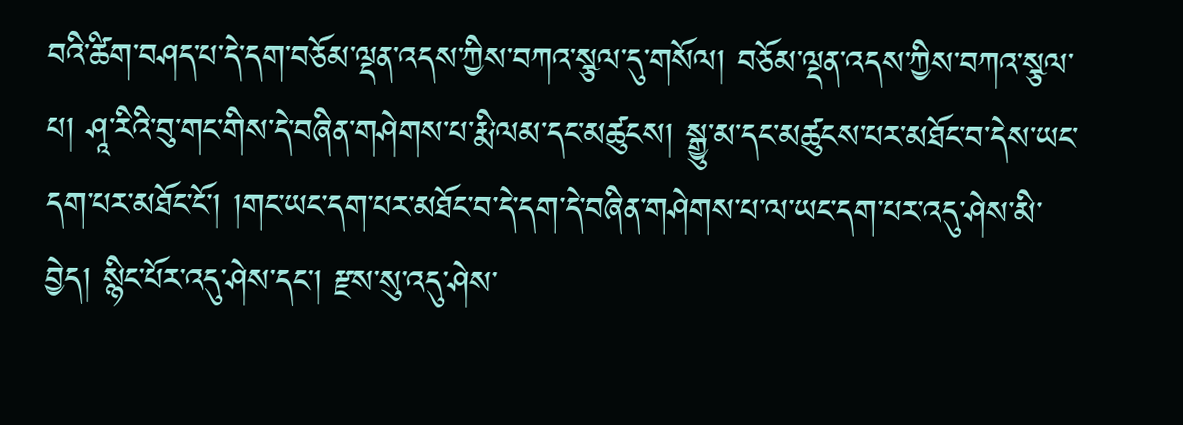བའི་ཚིག་བཤད་པ་དེ་དག་བཅོམ་ལྡན་འདས་ཀྱིས་བཀའ་སྩལ་དུ་གསོལ། བཅོམ་ལྡན་འདས་ཀྱིས་བཀའ་སྩལ་པ། ཤཱ་རིའི་བུ་གང་གིས་དེ་བཞིན་གཤེགས་པ་རྨི་ལམ་དང་མཚུངས། སྒྱུ་མ་དང་མཚུངས་པར་མཐོང་བ་དེས་ཡང་དག་པར་མཐོང་ངོ་། །གང་ཡང་དག་པར་མཐོང་བ་དེ་དག་དེ་བཞིན་གཤེགས་པ་ལ་ཡང་དག་པར་འདུ་ཤེས་མི་བྱེད། སྙིང་པོར་འདུ་ཤེས་དང་། རྫས་སུ་འདུ་ཤེས་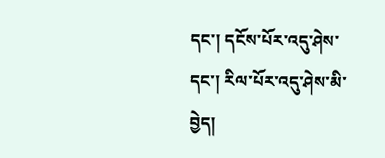དང་། དངོས་པོར་འདུ་ཤེས་དང་། རིལ་པོར་འདུ་ཤེས་མི་བྱེད།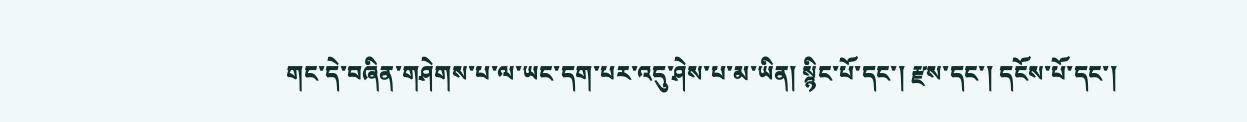གང་དེ་བཞིན་གཤེགས་པ་ལ་ཡང་དག་པར་འདུ་ཤེས་པ་མ་ཡིན། སྙིང་པོ་དང་། རྫས་དང་། དངོས་པོ་དང་།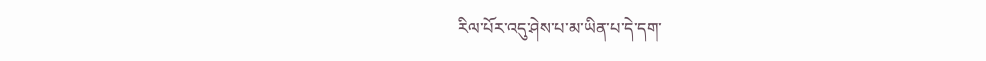རིལ་པོར་འདུ་ཤེས་པ་མ་ཡིན་པ་དེ་དག་